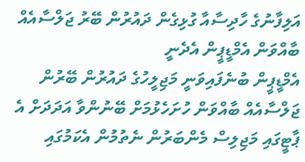އަލިފާނުގެ ހާދިސާއާ ގުޅިގެން ދައުރުން ބޭރު ޖަލްސާއެއް ބާއްވަން އެމްޑީޕީން އެދެނީ
އެމްޑީޕީން ބުނެފައިވަނީ މަޖިލީހުގެ ދައުރުން ބޭރުން ޖަލްސާއެއް ބާއްވަން ހުށަހެޅުމަށް ބޭނުންވާ އަދަދަށް އެ ޕާޓީގައި މަޖިލިސް މެންބަރުން ނެތުމުން އެކަމުގައި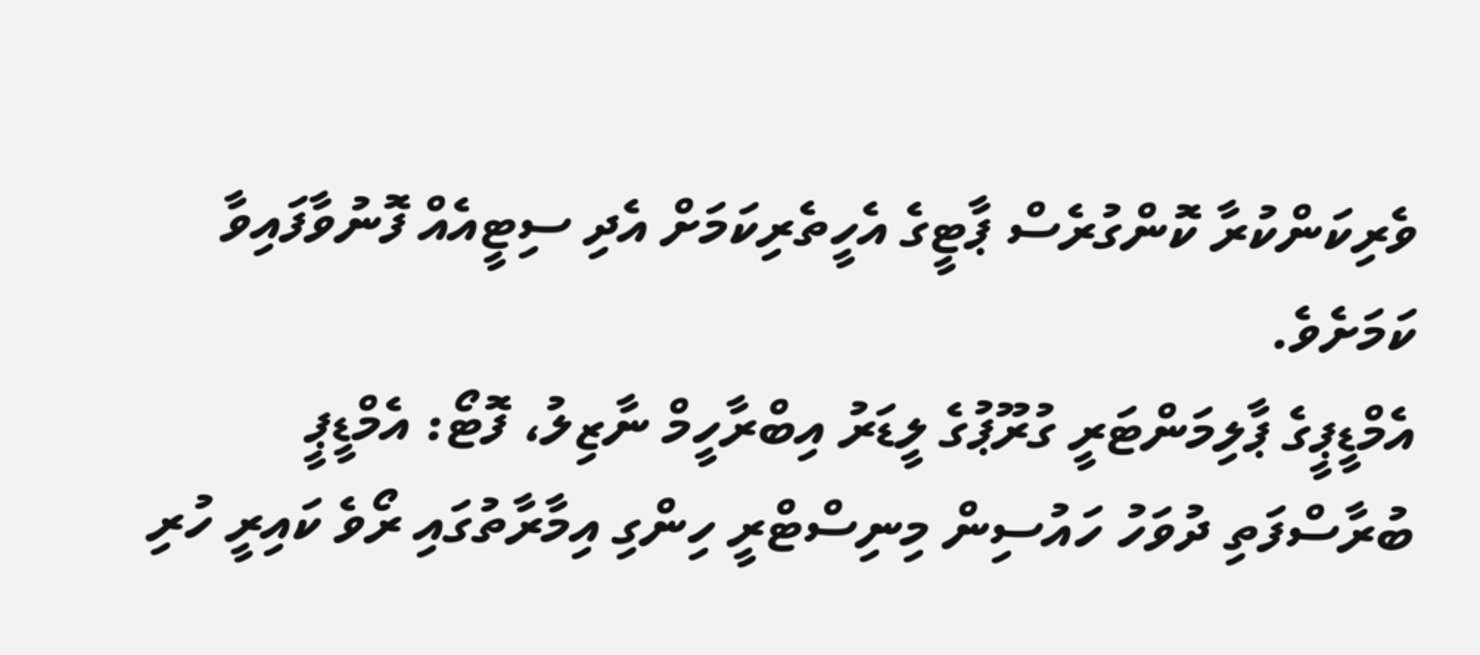ވެރިކަންކުރާ ކޮންގުރެސް ޕާޓީގެ އެހީތެރިކަމަށް އެދި ސިޓީއެއް ފޮނުވާފައިވާ ކަމަށެވެ.
އެމްޑީޕީގެ ޕާލިމަންޓަރީ ގުރޫޕުގެ ލީޑަރު އިބްރާހީމް ނާޒިލު، ފޮޓޯ: އެމްޑީޕީ
ބުރާސްފަތި ދުވަހު ހައުސިން މިނިސްޓްރީ ހިންގި އިމާރާތުގައި ރޯވެ ކައިރީ ހުރި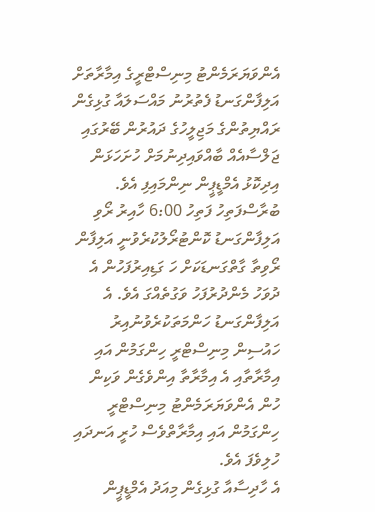އެންވަޔަރަމެންޓު މިނިސްޓްރީގެ އިމާރާތަށް އަލިފާންގަނޑު ފެތުރުނު މައްސަލައާ ގުޅިގެން ރައްޔިތުންގެ މަޖިލީހުގެ ދައުރުން ބޭރުގައި ޖަލްސާއެއް ބާއްވައިދިނުމަށް ހުށަހަޅަން އިދިކޮޅު އެމްޑީޕީން ނިންމައިފި އެވެ.
ބުރާސްފަތިހު ފަތިހު 6:00 ހާއިރު ރޯވި އަލިފާންގަނޑު ކޮންޓުރޯލުކުރެވުނީ އަލިފާން ރޯވިތާ ގާތްގަނޑަކަށް ހަ ގަޑިއިރުފަހުން އެ ދުވަހު މެންދުރުފަހު ވަގުތެއްގަ އެވެ. އެ އަލިފާންގަނޑު ހަންމަތަކުރެވުނުއިރު ހައުސިން މިނިސްޓްރީ ހިންގަމުން އައި އިމާރާތާއި އެ އިމާރާތާ އިންވެގެން ވަކިން ހުން އެންވަޔަރަމެންޓު މިނިސްޓްރީ ހިންގަމުން އައި އިމާރާތްވެސް ހުރީ އަނދައި ހުލިވެފަ އެވެ.
އެ ހާދިސާއާ ގުޅިގެން މިއަދު އެމްޑީޕީން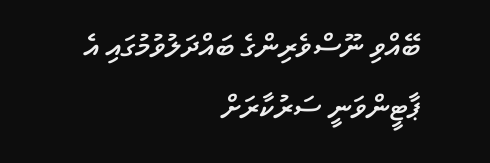ބޭއްވި ނޫސްވެރިންގެ ބައްދަލުވުމުގައި އެ ޕާޓީންވަނީ ސަރުކާރަށް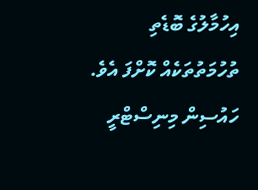އިހުމާލުގެ ބޮޑެތި ތުހުމަތުތަކެއް ކޮށްފަ އެވެ. ހައުސިން މިނިސްޓްރީ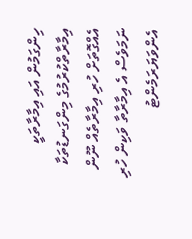ހިންގަމުން އައި އިމާރާތަކީ އިމާރާތްކުރުމުގެ މިންގަނޑުތަކާ އެއްގޮތަށް ހުރި އިމާރާތެއް ނޫން ނަމަވެސް އެ އިމާރާތާ ވަކިން ހުރި އެންވަޔަރަމެންޓު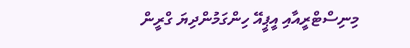މިނިސްޓްރީއާއި އީޕީއޭ ހިންގަމުންދިޔަ ގްރީން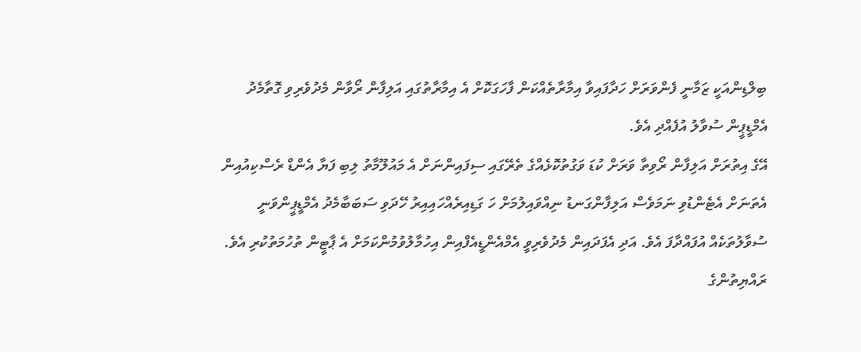ބިލްޑިންއަކީ ޒަމާނީ ފެންވަރަށް ހަދާފައިވާ އިމާރާތެއްކަން ފާހަގަކޮށް އެ އިމާރާތުގައި އަލިފާން ރޯވާން މެދުވެރިވި ގޮތާމެދު އެމްޑީޕީން ސުވާލު އުފެއްދި އެވެ.
އޭގެ އިތުރަށް އަލިފާން ރޯވިތާ ވަރަށް ކުޑަ ވަގުތުކޮޅެއްގެ ތެރޭގައި ސިފައިންނަށް އެ މައުލޫމާތު ލިބި ފަޔާ އެންޑް ރެސްކިއުއިން އެތަނަށް އެޓެންޑުވި ނަމަވެސް އަލިފާންގަނޑު ނިއްވައިލުމަށް ހަ ގަޑިއިރެއްހައިއިރު ހޭދަވި ސަބަބާމެދު އެމްޑީޕީންވަނީ ސުވާލުތަކެއް އުފައްދާފަ އެވެ. އަދި އެފަދައިން މެދުވެރިވީ އެމްއެންޑީއެފްއިން އިހުމާލުވުމުންކަމަށް އެ ޕާޓީން ތުހުމަތުކުރި އެވެ.
ރައްޔިތުންގެ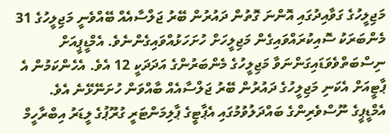މަޖިލީހުގެ ގަވާއިދުގައި އޮންނަ ގޮތުން ދައުރުން ބޭރު ޖަލްސާއެއް ބޭއްވެނީ މަޖިލީހުގެ 31 މެންބަރަކު ސޮއިކުރައްވައިގެން މަޖިލީހަށް ހުށަހަޅުއްވައިގެންނެވެ. އެމްޑީޕީއަށް ނިސްބަތްވެވަޑައިގަންނަވާ މަޖިލީހުގެ މެންބަރުންގެ އަދަދަކީ 12 އެވެ. އެހެންކަމުން އެ ޕާޓީއަށް އެކަނި މަޖިލީހުގެ ދައުރުން ބޭރު ޖަލްސާއެއް ބާއްވަން ހުށަނޭޅޭނެ އެވެ.
އެމްޑީޕީގެ ނޫސްވެރިންގެ ބައްދަލުވުމުގައި އެޕާޓީގެ ޕާލިމަންޓަރީ ގުރޫޕުގެ ލީޑަރު އިބްރާހީމް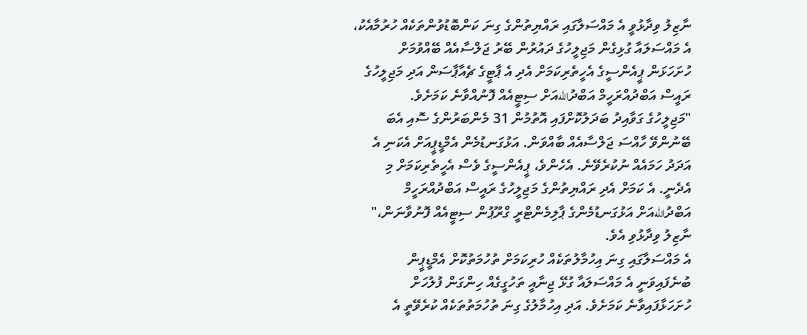ނާޒިލު ވިދާޅުވީ އެ މައްސަލާގައި ރައްޔިތުންގެ ގިނަ ކަންބޮޑުވުންތަކެއް ހުރުމާއެކު، އެ މައްސަލައާ ގުޅިގެން މަޖިލީހުގެ ދައުރުން ބޭރު ޖަލްސާއެއް ބޭއްވުމަށް ހުށަހަޅަން ޕީއެންސީގެ އެހީތެރިކަމަށް އެދި އެ ޕާޓީގެ ޗެއާޕާސަން އަދި މަޖިލީހުގެ ރައީސް އަބްދުއްރަހީމް އަބްދުاللهއަށް ސިޓީއެއް ފޮނުއްވާނެ ކަމަށެވެ.
"މަޖިލީހުގެ ގަވާއިދު ބަދަލުކޮށްފައި އޮތުމުން 31 މެންބަރުންގެ ސޮއި އެބަ ބޭނުންވޭ ހާއްސަ ޖަލްސާއެއް ބާއްވަން. އަޅުގަނޑުމެން އެމްޑީޕީއަށް އެކަނި އެ އަދަދު ހަމައެއް ނުކުރެވޭނެ. އެހެންވެ، ޕީއެންސީގެ ވެސް އެހީތެރިކަމަށް މި އެދެނީ. އެ ކަމަށް އެދި ރައްޔިތުންގެ މަޖިލީހުގެ ރައީސް އަބްދުއްރަހީމް އަބްދުاللهއަށް އަޅުގަނޑުމެންގެ ޕާލިމެންޓްރީ ގްރޫޕުން ސިޓީއެއް ފޮނުވާނަން،" ނާޒިލު ވިދާޅުވި އެވެ.
އެ މައްސަލާގައި ގިނަ އިހުމާލުތަކެއް ހުރިކަމަށް ތުހުމަތުކޮށް އެމްޑީޕީން ބުނެފައިވަނީ އެ މައްސަލައާ ގުޅޭ ޖިނާއީ ތަހުގީގެއް ހިންގަން ފުލުހަށް ހުށަހަޅާފައިވާނެ ކަމަށެވެ. އަދި އިހުމާލުގެ ގިނަ ތުހުމަތުތަކެއް ކުރެވޭތީ އެ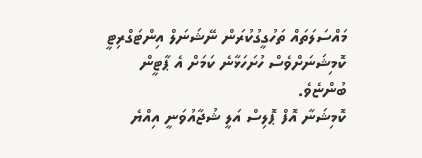މައްސަލަތައް ތަހުގީގުކުރަން ނޭޝަނަލް އިންޓަގްރިޓީ ކޮމިޝަނަށްވެސް ހުށަހަޅާނެ ކަމަށް އެ ޕާޓީން ބުންޏެވެ.
ކޮމިޝަނާ އޮފް ޕޮލިސް އަލީ ޝުޖާއުވަނީ އިއްޔެ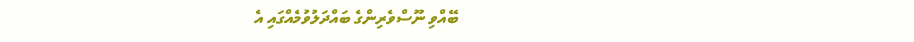ބޭއްވި ނޫސްވެރިންގެ ބައްދަލުވުމެއްގައި އެ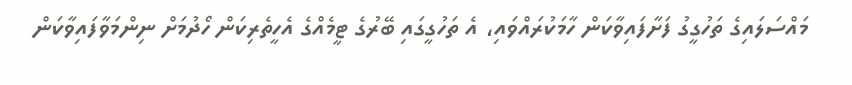މައްސަލައިގެ ތަހުގީގު ފަށާފައިވާކަން ހާމަކުރައްވައި، އެ ތަހުގީގައި ބޭރުގެ ޓީމެއްގެ އެހީތެރިކަން ހޯދުމަށް ނިންމަވާފައިވާކަން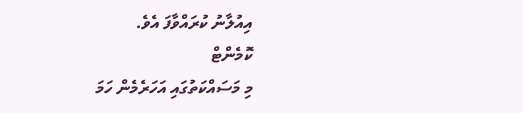އިއުލާނު ކުރައްވާފަ އެވެ.
ކޮމެންޓް
މި މަސައްކަތުގައި އަހަރެމެން ހަމަ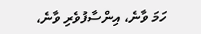ހަމަ ވާނެ، އިންސާފުވެރި ވާނެ،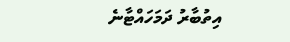އިތުބާރު ދަމަހައްޓާނެ